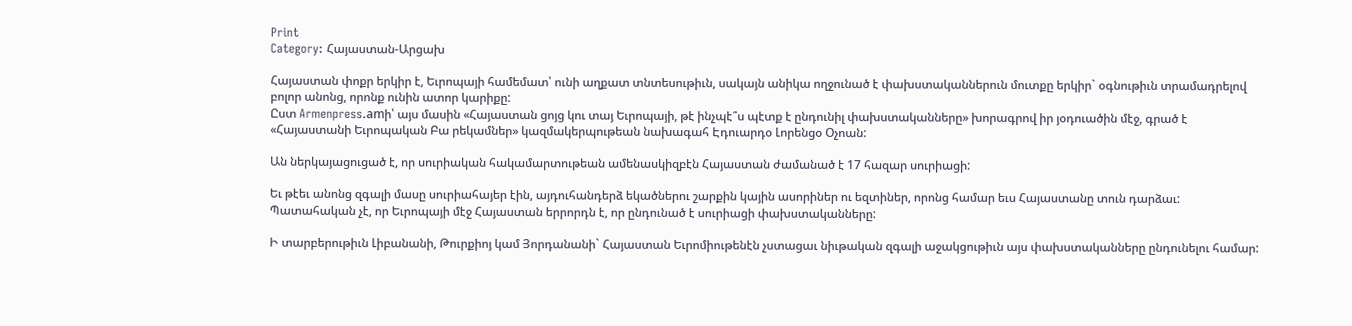Print
Category: Հայաստան-Արցախ

Հայաստան փոքր երկիր է, Եւրոպայի համեմատ՝ ունի աղքատ տնտեսութիւն, սակայն անիկա ողջունած է փախստականներուն մուտքը երկիր` օգնութիւն տրամադրելով բոլոր անոնց, որոնք ունին ատոր կարիքը:
Ըստ Armenpress.amի՝ այս մասին «Հայաստան ցոյց կու տայ Եւրոպայի, թէ ինչպէ՞ս պէտք է ընդունիլ փախստականները» խորագրով իր յօդուածին մէջ, գրած է «Հայաստանի Եւրոպական Բա րեկամներ» կազմակերպութեան նախագահ Էդուարդօ Լորենցօ Օչոան:

Ան ներկայացուցած է, որ սուրիական հակամարտութեան ամենասկիզբէն Հայաստան ժամանած է 17 հազար սուրիացի:

Եւ թէեւ անոնց զգալի մասը սուրիահայեր էին, այդուհանդերձ եկածներու շարքին կային ասորիներ ու եզտիներ, որոնց համար եւս Հայաստանը տուն դարձաւ: Պատահական չէ, որ Եւրոպայի մէջ Հայաստան երրորդն է, որ ընդունած է սուրիացի փախստականները:

Ի տարբերութիւն Լիբանանի, Թուրքիոյ կամ Յորդանանի` Հայաստան Եւրոմիութենէն չստացաւ նիւթական զգալի աջակցութիւն այս փախստականները ընդունելու համար: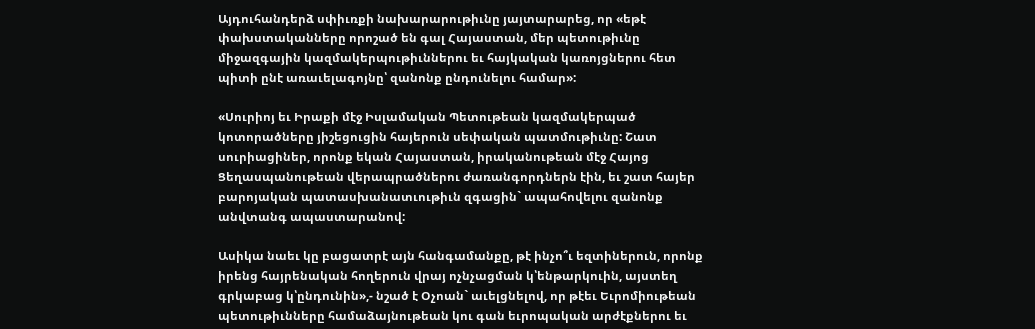Այդուհանդերձ սփիւռքի նախարարութիւնը յայտարարեց, որ «եթէ փախստականները որոշած են գալ Հայաստան, մեր պետութիւնը միջազգային կազմակերպութիւններու եւ հայկական կառոյցներու հետ պիտի ընէ առաւելագոյնը՝ զանոնք ընդունելու համար»:

«Սուրիոյ եւ Իրաքի մէջ Իսլամական Պետութեան կազմակերպած կոտորածները յիշեցուցին հայերուն սեփական պատմութիւնը: Շատ սուրիացիներ, որոնք եկան Հայաստան, իրականութեան մէջ Հայոց Ցեղասպանութեան վերապրածներու ժառանգորդներն էին, եւ շատ հայեր բարոյական պատասխանատւութիւն զգացին` ապահովելու զանոնք անվտանգ ապաստարանով:

Ասիկա նաեւ կը բացատրէ այն հանգամանքը, թէ ինչո՞ւ եզտիներուն, որոնք իրենց հայրենական հողերուն վրայ ոչնչացման կ՝ենթարկուին, այստեղ գրկաբաց կ՝ընդունին»,- նշած է Օչոան` աւելցնելով, որ թէեւ Եւրոմիութեան պետութիւնները համաձայնութեան կու գան եւրոպական արժէքներու եւ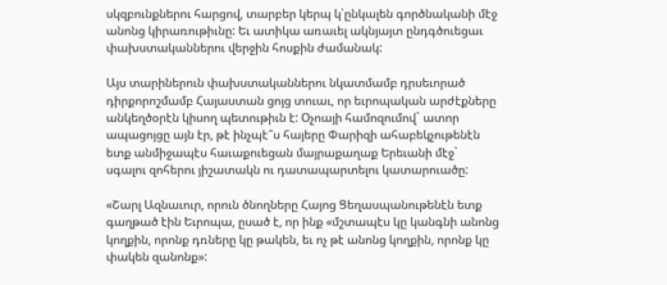սկզբունքներու հարցով, տարբեր կերպ կ՝ընկալեն գործնականի մէջ անոնց կիրառութիւնը: Եւ ատիկա առաւել ակնյայտ ընդգծուեցաւ փախստականներու վերջին հոսքին ժամանակ:

Այս տարիներուն փախստականներու նկատմամբ դրսեւորած դիրքորոշմամբ Հայաստան ցոյց տուաւ, որ եւրոպական արժէքները անկեղծօրէն կիսող պետութիւն է: Օչոայի համոզումով` ատոր ապացոյցը այն էր, թէ ինչպէ՞ս հայերը Փարիզի ահաբեկչութենէն ետք անմիջապէս հաւաքուեցան մայրաքաղաք Երեւանի մէջ` սգալու զոհերու յիշատակն ու դատապարտելու կատարուածը:

«Շարլ Ազնաւուր, որուն ծնողները Հայոց Ցեղասպանութենէն ետք գաղթած էին Եւրոպա, ըսած է, որ ինք «մշտապէս կը կանգնի անոնց կողքին, որոնք դռները կը թակեն, եւ ոչ թէ անոնց կողքին, որոնք կը փակեն զանոնք»: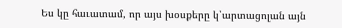Ես կը հաւատամ, որ այս խօսքերը կ՝արտացոլան այն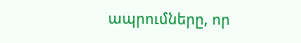ապրումները, որ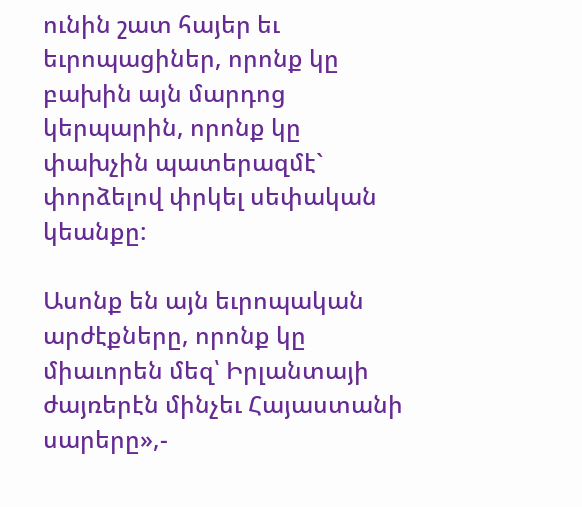ունին շատ հայեր եւ եւրոպացիներ, որոնք կը բախին այն մարդոց կերպարին, որոնք կը փախչին պատերազմէ` փորձելով փրկել սեփական կեանքը:

Ասոնք են այն եւրոպական արժէքները, որոնք կը միաւորեն մեզ՝ Իրլանտայի ժայռերէն մինչեւ Հայաստանի սարերը»,-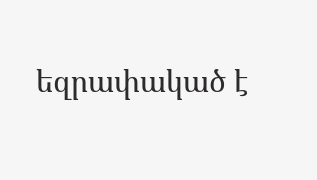եզրափակած է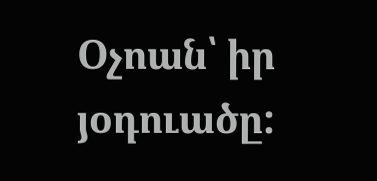Օչոան՝ իր յօդուածը: